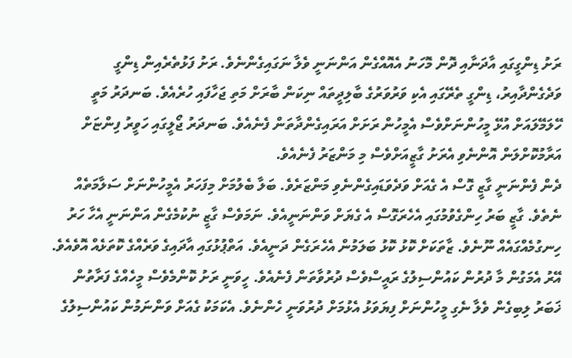ރަށު ޑިންގީގައި އާދަނާއި ދޮން މޮހަނު އެއޮއްގެން އަންނަނީ ވެލާ ނަގައިގެންނެވެ. ރަށު ފަޅުތެރެއިން ޑިންގީ ވަދެގެންދާއިރު، ޑިންގީ ތެރޭގައި އެކި ވަރުވަރުގެ ބާލިދީތައް ނިކަން ބާރަށް މަތި ޖަހާފައި ހުރެއެވެ. ބަނދަރު މަތީ ހޭލަމޭލައަށް އުޅޭ މީހުންނަށްވެސް އެމީހުން ރަށަށް އަރައިގެންދާތަން ފެނެއެވެ. ބަނދަރު ޖޯލީގައި ހަވީރު ފިންޏަށް އަރާމުކޮށްލަން އޮންނެވި އެރަށު ގާޒީއަށްވެސް މި މަންޒަރު ފެނެއެވެ.
ދެން ފެންނަނީ ގާޒީ ގޮސް އެ ގެއަށް ވަދެވަޑައިގެންނެވި މަންޒަރެވެ. ބަލާ ބެލުމަށް މިފަހަރު އެމީހުންނަށް ސަލާމަތެއް ނެތެވެ. ގާޒީ ބަރު ހިންގެވުމުގައި އެހެރަގޮސް އެ ގެޔަށް ވަންނަނީއެވެ. ނަމަވެސް ގާޒީ ނުކުމެގެން އަންނަނީ އެހާ ހަރު ހިނގުމެއްގައެއް ނޫނެވެ. ޒާތަކަށް ކޮޅު ކޮޅު ބަލަމުން އެހެރަގެން ދަނީއެވެ. އަތްޕުޅުގައި އާދައިގެ ވަރެއްގެ ކޮތަޅެއް އޮވެއެވެ.
އޭރު އެމަގުން މާ ދުރުން ކައުންސިލުގެ ރައީސްވެސް ދުރުވާތަން ފެނެއެވެ. ހީވަނީ ރަށު ކޮންމެވެސް މީހެއްގެ ފަރާތުން ޚަބަރު ލިބިގެން ވެލާ ނެގި މީހުންނަށް ފިޔަވަޅު އެޅުމަށް ދުރުވަނީ ހެންނެވެ. އެކަމަކު ގެއަށް ވަންނަމުން ކައުންސިލުގެ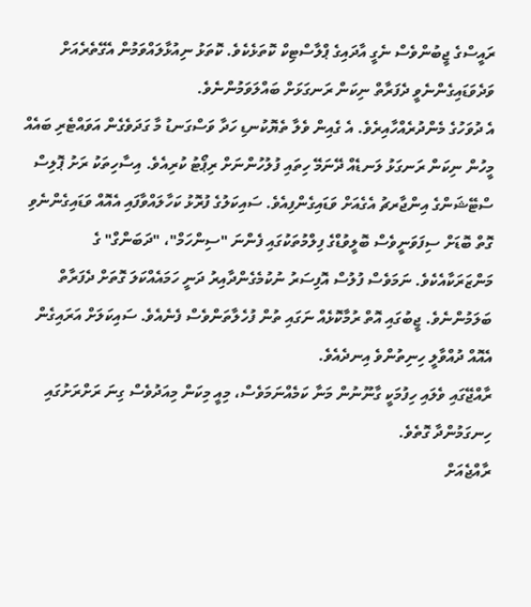ރައީސްގެ ޖީބުންވެސް ނެގީ އާދައިގެ ޕްލާސްޓިކް ކޮތަޅެކެވެ. ކޮތަޅު ނިއުޅާލައްވަމުން އެގޭތެރެއަށް ވަދެވަޑައިގެންނެވީ ދެފަރާތް ނިކަން ރަނގަޅަށް ބައްލަވަމުންނެވެ.
އެ ދުވަހުގެ މެންދުރެއްހާއިރެވެ. އެ ގެއިން ވެލާ ތެޔޮކުނޑި ހަދާ ވަސްގަނޑު މާ ގަދަވެގެން އަވައްޓެރި ބައެއް މީހުން ނިކަން ރަނގަޅު ލަނޑެއް ދޭނަމޭ ހިތައި ފުލުހުންނަށް ރިޕޯޓު ކުރިއެވެ. އިސާހިތަކު ރަށު ޕޮލިސް ސްޓޭޝަންގެ އިންޖާރޗު އެގެއަށް ވަޑައިގެންފިއެވެ. ސައިކަލުގެ ފުރޮޅު ކަހާލައްވާފައި އެއޮއް ވަޑައިގެންނެވި ގޮތް ބޮޑަށް ސިފަވަނީވެސް ބޮލީވުޑްގެ ފިލްމުތަކުގައި ފެންނަ "ސިންހަމް"، "ދަބަންގް" ގެ މަންޒަރަކާއެކެވެ. ނަމަވެސް ފުލުސް އޮފިސަރު ނުކުމެގެންދާއިރު ދަނީ ހަމައެއްކަލަ ގޮތަށް ދެފަރާތް ބަލަމުންނެވެ. ޖީބުގައި އޮތް ރުމާކޮޅެއް ނަގައި ތުން ފުހެލާތަންވެސް ފެނެއެވެ. ސައިކަލަށް އަރައިގެން އެއޮއް ދުއްވާލީ ހިނިތުންވެ އިނދެއެވެ.
ރާއްޖޭގައި ވެލައި ހިފުމަކީ ގާނޫނުން މަނާ ކަމެއްނަމަވެސް، މިއީ މިކަން މިއަދުވެސް ގިނަ ރަށްރަށުގައި ހިނގަމުންދާ ގޮތެވެ.
ރާއްޖެއަށް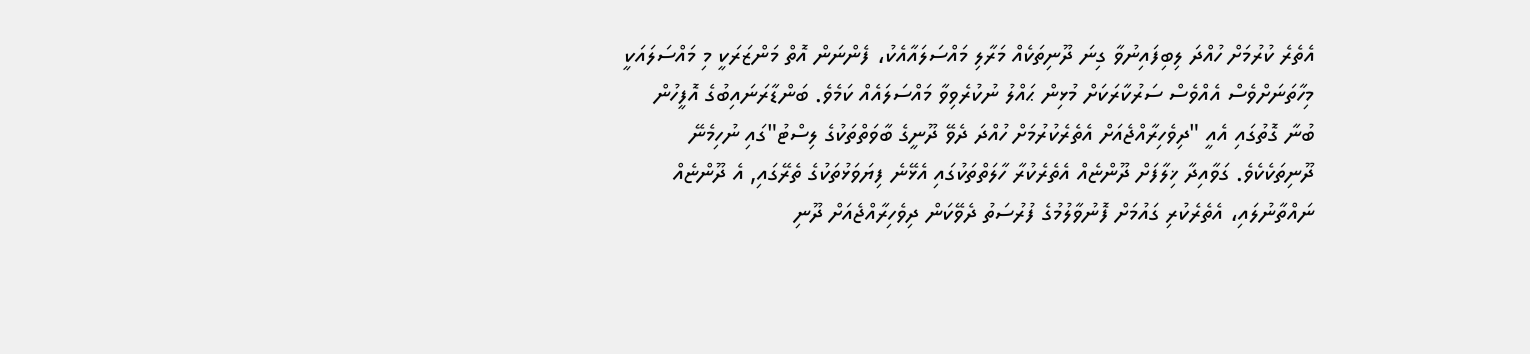އެތެރެ ކުރުމަށް ހުއްދަ ލިބިފައިނުވާ ގިނަ ދޫނިތަކެއް މަރާލި މައްސަލައާއެކު، ފެންނަން އޮތް މަންޒަރަކީ މި މައްސަލައަކީ މިހާތަނަށްވެސް އެއްވެސް ސަރުކާރަކަށް މުޅިން ޙައްލު ނުކުރެވިވާ މައްސަލައެއް ކަމެވެ. ބަންޑާރަނައިބުގެ އޮފީހުން ބުނާ ގޮތުގައި އެއީ "ދިވެހިރާއްޖެއަށް އެތެރެކުރުމަށް ހުއްދަ ދެވޭ ދޫނީގެ ބާވަތްތަކުގެ ލިސްޓު"ގައި ނުހިމެނޭ ދޫނިތަކެކެވެ. ގަވާއިދާ ޚިލާފަށް ދޫންޏެއް އެތެރެކުރާ ހާލަތްތަކުގައި އެޅޭނެ ފިޔަވަޅުތަކުގެ ތެރޭގައި, އެ ދޫންޏެއް ނައްތާނުލައި، އެތެރެކުރި ގައުމަށް ފޮނުވާލުމުގެ ފުރުސަތު ދެވޭކަން ދިވެހިރާއްޖެއަށް ދޫނި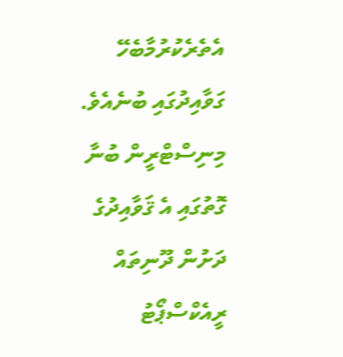އެތެރެކުރުމާބެހޭ ގަވާއިދުގައި ބުނެއެވެ.
މިނިސްޓްރީން ބުނާ ގޮތުގައި އެ ޤަވާއިދުގެ ދަށުން ދޫނިތައް ރީއެކްސްޕޯޓު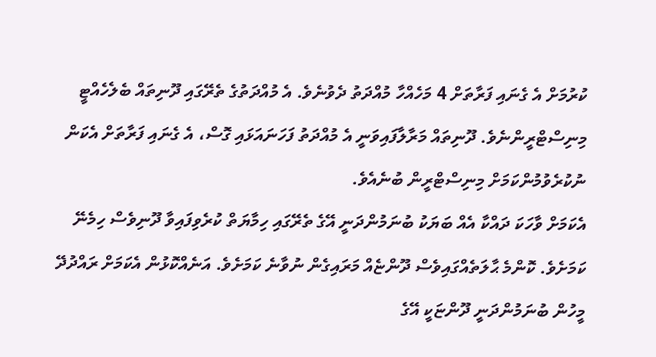ކުރުމަށް އެ ގެނައި ފަރާތަށް 4 މަހެއްހާ މުއްދަތު ދެވުނެވެ. އެ މުއްދަތުގެ ތެރޭގައި ދޫނިތައް ބެލެހެއްޓީ މިނިސްޓްރީންނެވެ. ދޫނިތައް މަރާލާފައިވަނީ އެ މުއްދަތު ފަހަނައަޅައި ގޮސް، އެ ގެނައި ފަރާތަށް އެކަން ނުކުރެވުމުންކަމަށް މިނިސްޓްރީން ބުނެއެވެ.
އެކަމަށް ވާހަކަ ދައްކާ އެއް ބަޔަކު ބުނަމުންދަނީ އޭގެ ތެރޭގައި ހިމާޔަތް ކުރެވިފައިވާ ދޫނިވެސް ހިމެނޭ ކަމަށެވެ. ކޮންމެ ޙާލަތެއްގައިވެސް ދޫންޏެއް މަރައިގެން ނުވާނެ ކަމަށެވެ. އަނެއްކޮޅުން އެކަމަށް ރައްދުދޭ މީހުން ބުނަމުންދަނީ ދޫންޏަކީ އޭގެ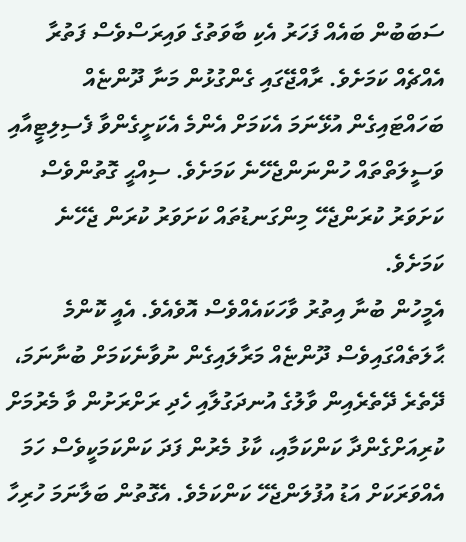ސަބަބުން ބައެއް ފަހަރު އެކި ބާވަތުގެ ވައިރަސްވެސް ފަތުރާ އެއްޗެއް ކަމަށެވެ. ރާއްޖޭގައި ގެންގުޅުން މަނާ ދޫންޏެއް ބަހައްޓައިގެން އުޅޭނަމަ އެކަމަށް އެންމެ އެކަށީގެންވާ ފެސިލިޓީއާއި ވަސީލަތްތައް ހުންނަންޖެހޭނެ ކަމަށެވެ. ސިއްޙީ ގޮތުންވެސް ކަށަވަރު ކުރަންޖެހޭ މިންގަނޑުތައް ކަށަވަރު ކުރަން ޖެހޭނެ ކަމަށެވެ.
އެމީހުން ބުނާ އިތުރު ވާހަކައެއްވެސް އޮވެއެވެ. އެއީ ކޮންމެ ޙާލަތެއްގައިވެސް ދޫންޏެއް މަރާލައިގެން ނުވާނެކަމަށް ބުނާނަމަ، ދޭތެރެ ދޭތެރެއިން ވާލުގެ އުނދަގުލާއި ހެދި ރަށްރަށުން ވާ މެރުމަށް ކުރިއަށްގެންދާ ކަންކަމާއި، ކާޅު މެރުން ފަދަ ކަންކަމަކީވެސް ހަމަ އެއްވަރަކަށް އަޑު އުފުލަންޖެހޭ ކަންކަމެވެ. އެގޮތުން ބަލާނަމަ ހުރިހާ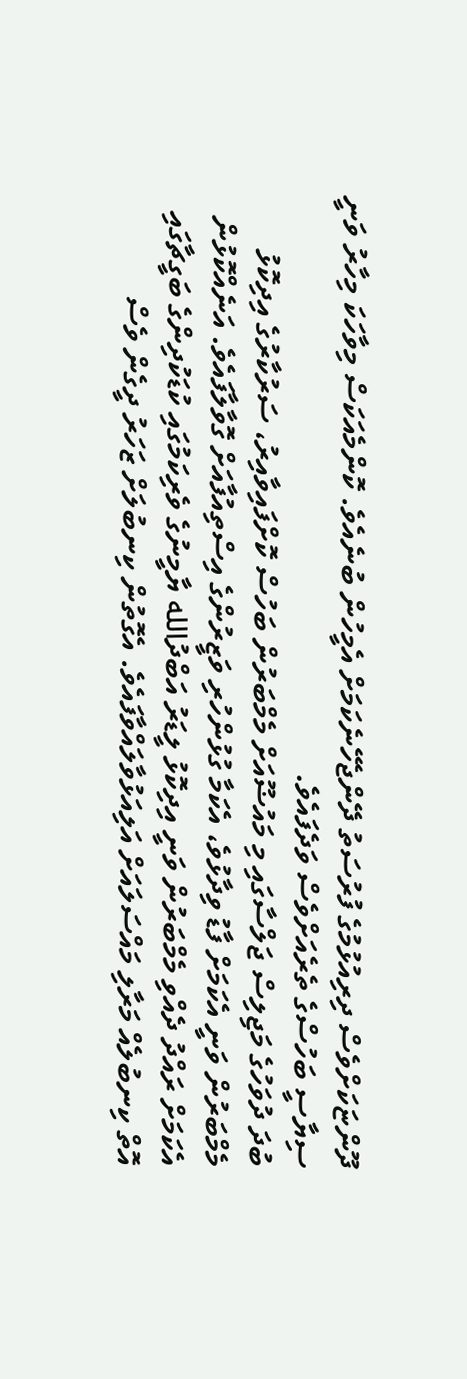ދޫންޏަކަށްވެސް ދިރިއުޅުމުގެ ފުރުސަތު ދޭންޖެހޭނެކަމަށް އެމީހުން ބުނެއެވެ. ކޮންމެއަކަސް މިވާހަކަ މިހާރު ވަނީ ސިޔާސީ ބަހުސްގެ ތެރެއަށްވެސް ވަދެފައެވެ.
ބުދަ ދުވަހުގެ މަޖިލިސް ޖަލްސާގައި މި މައުޟޫއަށް މެމްބަރުން ބަހުސް ކޮށްފައިވާއިރު، ސަރުކާރުގެ އިދިކޮޅު މެމްބަރުން ވަނީ އެކަމަށް ފާޑު ވިދާޅުވެ، އެކަމާ ގުޅުންހުރި ވަޒީރުންގެ އިސްތިއުފާއަށް ގޮވާލާފައެވެ. އަނެއްކޮޅުން އެކަމަށް ރައްދު ދެއްވި މެމްބަރުން ވަނީ އިދިކޮޅު ލީޑަރު އަބްދުالله ޔާމީނުގެ ވެރިކަމުގައި ކުޑަކުދިންގެ ބަގީޗާގައި އޮތް ކިނބުލެއް މަރާލި މައްސަލައަށް އަލިއަޅުވާލައްވާފައެވެ. އެގޮތުން ކިނބުލަށް ޒަހަރު ދީގެން ވެސް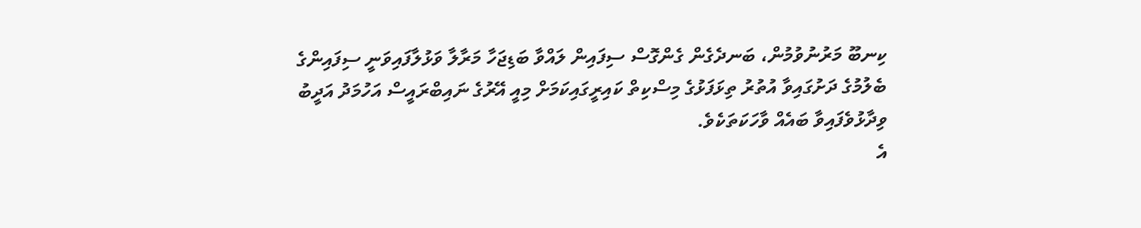ކިނބޫ މަރުނުވުމުން، ބަނދެގެން ގެންގޮސް ސިފައިން ލައްވާ ބަޑިޖަހާ މަރާލާ ވަޅުލާފައިވަނީ ސިފައިންގެ ބެލުމުގެ ދަށުގައިވާ އުތުރު ތިޅަފަޅުގެ މިސްކިތް ކައިރީގައިކަމަށް މިއީ އޭރުގެ ނައިބްރައީސް އަހުމަދު އަދީބު ވިދާޅުވެފައިވާ ބައެއް ވާހަކަތަކެވެ.
އެ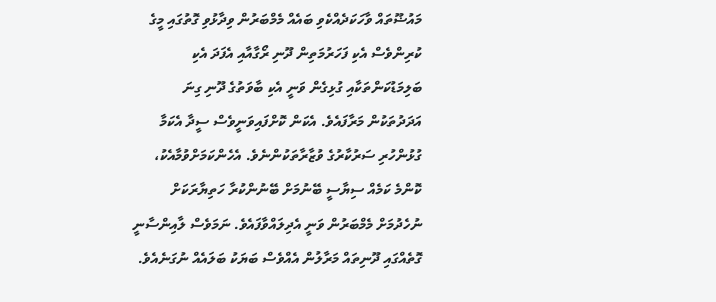މައުޟޫތައް ވާހަކަދެއްކެވި ބައެއް މެމްބަރުން ވިދާޅުވި ގޮތުގައި މީގެ ކުރިންވެސް އެކި ފަހަރުމަތިން ދޫނި ރޯގާއާއި އެފަދަ އެކި ބަލިމަޑުކަންތަކާއި ގުޅިގެން ވަނީ އެކި ބާވަތުގެ ދޫނި ގިނަ އަދަދުތަކުން މަރާފައެވެ. އެކަން ކޮށްފައިވަނީވެސް ސީދާ އެކަމާ ގުޅުންހުރި ސަރުކާރުގެ ވުޒާރާތަކުންނެވެ. އެހެންކަމަށްވުމާއެކު، ކޮންމެ ކަމެއް ސިޔާސީ ބޭނުމަށް ބޭނުންކުރާ ހަތިޔާރަކަށް ނުހެދުމަށް މެމްބަރުން ވަނީ އެދިލައްވާފައެވެ. ނަމަވެސް ލާއިންސާނީ ގޮތެއްގައި ދޫނިތައް މަރާލުން އެއްވެސް ބަޔަކު ބަލައެއް ނުގަނެއެވެ.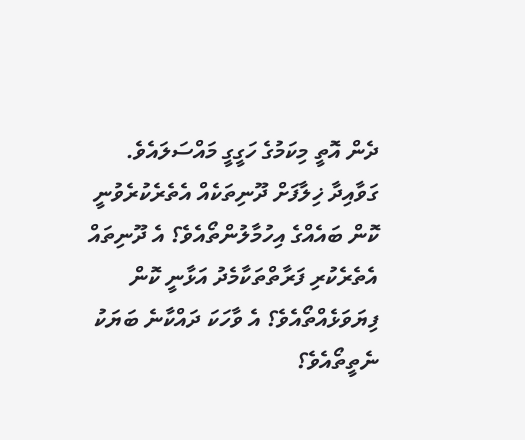ދެން އޮތީ މިކަމުގެ ހަގީގީ މައްސަލައެވެ. ގަވާއިދާ ޚިލާފަށް ދޫނިތަކެއް އެތެރެކުރެވުނީ ކޮން ބައެއްގެ އިހުމާލުންތޯއެވެ؟ އެ ދޫނިތައް އެތެރެކުރި ފަރާތްތަކާމެދު އަޅާނީ ކޮން ފިޔަވަޅެއްތޯއެވެ؟ އެ ވާހަކަ ދައްކާނެ ބަޔަކު ނެތީތޯއެވެ؟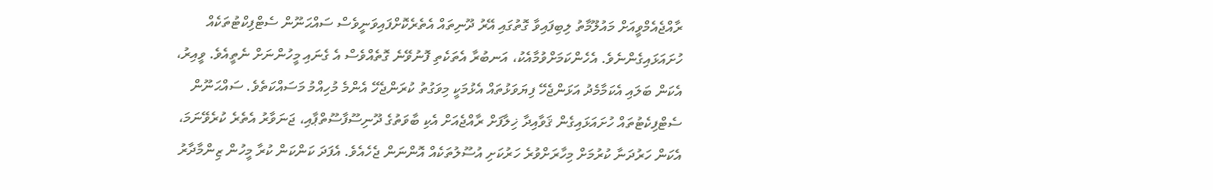ރާއްޖެއެމްވީއަށް މައުލޫމާތު ލިބިފައިވާ ގޮތުގައި އޭރު ދޫނިތައް އެތެރެކޮށްފައިވަނީވެސް ސައްޙަނޫން ސެޓްފިކްޓުތަކެއް ހުށައަޅައިގެންނެވެ. އެހެންކަމަށްވުމާއެކު، އަނބުރާ އެތަކެތި ފޮނުވޭނެ ގޮތެއްވެސް އެ ގެނައި މީހުންނަށް ނެތީއެވެ. ވީއިރު، އެކަން ބަލައި އެކަމާމެދު އަޅަންޖެހޭ ފިޔަވަޅުތައް އެޅުމަކީ މިވަގުތު ކުރަންޖެހޭ އެންމެ މުހިއްމު މަސައްކަތެވެ. ސައްޙަނޫން ސެޓްފިކެޓުތައް ހުށައަޅައިގެން ޤަވާއިދާ ޚިލާފަށް ރާއްޖެއަށް އެކި ބާވަތުގެ ދޫނިސޫފާސޫތްޕާއި، ޖަނަވާރު އެތެރެ ކުރެވޭނަމަ، އެކަން ހަރުދަނާ ކުރުމަށް މިހާރަށްވުރެ ހަރުކަށި އުސޫލުތަކެއް އޮންނަން ޖެހެއެވެ. އެފަދަ ކަންކަން ކުރާ މީހުން ޒިންމާދާރު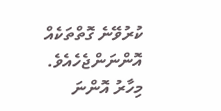ކުރުވޭނެ ގޮތްތަކެއް އޮންނަންޖެހެއެވެ.
މިހާރު އޮންނަ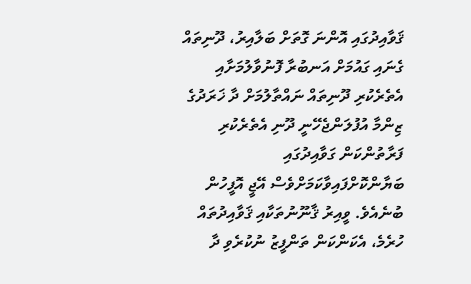ޤަވާއިދުގައި އޮންނަ ގޮތަށް ބަލާއިރު، ދޫނިތައް ގެނައި ގައުމަށް އަނބުރާ ފޮނުވާލުމަށާއި އެތެރެކުރި ދޫނިތައް ނައްތާލުމަށް ދާ ޚަރަދުގެ ޒިންމާ އުފުލަންޖެހޭނީ ދޫނި އެތެރެކުރި ފަރާތުންކަން ގަވާއިދުގައި ބަޔާންކޮށްފައިވާކަމަށްވެސް އޭޖީ އޮފީހުން ބުނެއެވެ. ވީއިރު ޤާނޫނުތަކާއި ޤަވާއިދުތައް ހުރެމެ، އެކަންކަން ތަންފީޒު ނުކުރެވި ދާ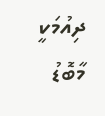ދިއުމަކީ މާބޮޑު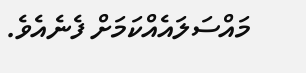މައްސަލައެއްކަމަށް ފެނެއެވެ.